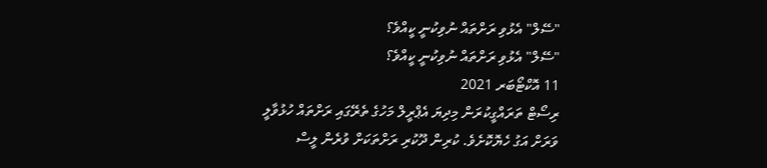"ސޭލް" އެޅުވި ރަށްތައް ނުވިކުނީ ކީއްވެ؟
"ސޭލް" އެޅުވި ރަށްތައް ނުވިކުނީ ކީއްވެ؟
11 އޮކްޓޯބަރ 2021
ރިސޯޓް ތަރައްގީކުރަން މިދިޔަ އެޕްރީލް މަހުގެ ތެރޭގައި ރަށްތައް ހުޅުވާލީ ވަރަށް އަގު ހެޔޮކޮށެވެ. ކުރިން ދޫކުރި ރަށްތަކަށް ވުރެން ލީސް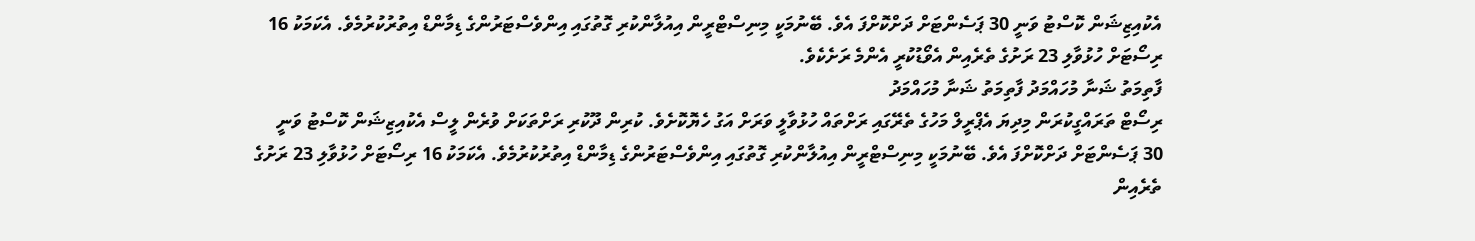އެކުއިޒިޝަން ކޮސްޓު ވަނީ 30 ޕަސެންޓަށް ދަށްކޮށްފަ އެވެ. ބޭނުމަކީ މިނިސްޓްރީން އިއުލާންކުރި ގޮތުގައި އިންވެސްޓަރުންގެ ޑިމާންޑް އިތުރުކުރުމެވެ. އެކަމަކު 16 ރިސޯޓަށް ހުޅުވާލި 23 ރަށުގެ ތެރެއިން އެވޯޑުކުރީ އެންމެ ރަށެކެވެ.
ފާތިމަތު ޝަނާ މުހައްމަދު ފާތިމަތު ޝަނާ މުހައްމަދު
ރިސޯޓް ތަރައްގީކުރަން މިދިޔަ އެޕްރީލް މަހުގެ ތެރޭގައި ރަށްތައް ހުޅުވާލީ ވަރަށް އަގު ހެޔޮކޮށެވެ. ކުރިން ދޫކުރި ރަށްތަކަށް ވުރެން ލީސް އެކުއިޒިޝަން ކޮސްޓު ވަނީ 30 ޕަސެންޓަށް ދަށްކޮށްފަ އެވެ. ބޭނުމަކީ މިނިސްޓްރީން އިއުލާންކުރި ގޮތުގައި އިންވެސްޓަރުންގެ ޑިމާންޑް އިތުރުކުރުމެވެ. އެކަމަކު 16 ރިސޯޓަށް ހުޅުވާލި 23 ރަށުގެ ތެރެއިން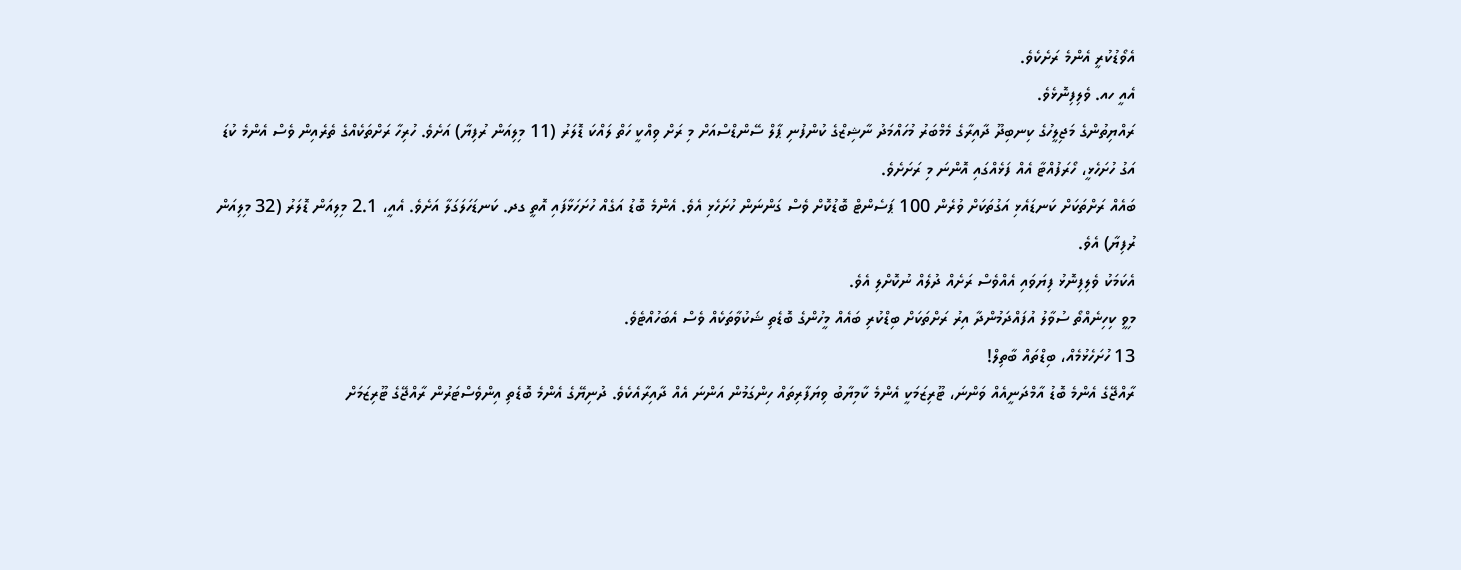އެވޯޑުކުރީ އެންމެ ރަށެކެވެ.
އެއީ ހއ. ވެލިފިނޮޅެވެ.
ރައްޔިތުންގެ މަޖިލީހުގެ ކިނބިދޫ ދާއިރާގެ މެމްބަރު މުހައްމަދު ނާޝިޒްގެ ކުންފުނި ޕާލް ސޭންޑްސްއަށް މި ރަށް ވިއްކީ ހަތް ލައްކަ ޑޮލަރު (11 މިލިއަން ރުފިޔާ) އަށެވެ. ހުރިހާ ރަށްތަކެއްގެ ތެރެއިން ވެސް އެންމެ ކުޑަ އަގު ހުށަހެޅީ، ހޯރަފުއްޓާ އެއް ފަޅެއްގައި އޮންނަ މި ރަށަށެވެ.
ބައެއް ރަށްތަކަށް ކަނޑައެޅި އަގުތަކަށް ވުރެން 100 ޕަސެންޓް ބޮޑުކޮށް ވެސް ގަންނަން ހުށަހެޅި އެވެ. އެންމެ ބޮޑު އަގެއް ހުށަހަޅާފައި އޮތީ ގދ. ކަނޑަހަލަގަލާ އަށެވެ. އެއީ، 2.1 މިލިއަން ޑޮލަރު (32 މިލިއަން ރުފިޔާ) އެވެ.
އެކަމަކު ވެލިފިނޮޅު ފިޔަވައި އެއްވެސް ރަށެއް ދުލެއް ނުކޮށްލި އެވެ.
މިވީ ކިހިނެއްތޯ ސުވާލު އުފައްދަމުންދާ އިރު ރަށްތަކަށް ބިޑްކުރި ބައެއް މީހުންގެ ބޮޑެތި ޝަކުވާތަކެއް ވެސް އެބަހުއްޓެވެ.
13 ހުށަހެޅުމެއް، ބިޑްތައް ބާތިލް!
ރާއްޖޭގެ އެންމެ ބޮޑު އާމްދަނީއެއް ވަންނަ، ޓޫރިޒަމަކީ އެންމެ ކާމިޔާބު ވިޔަފާރިތައް ހިންގަމުން އަންނަ އެއް ދާއިރާއެކެވެ. ދުނިޔޭގެ އެންމެ ބޮޑެތި އިންވެސްޓަރުން ރާއްޖޭގެ ޓޫރިޒަމަށް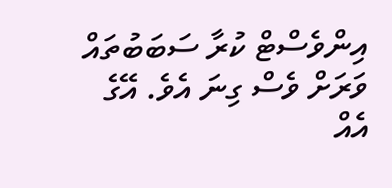އިންވެސްޓް ކުރާ ސަބަބުތައް ވަރަށް ވެސް ގިނަ އެވެ. އޭގެ އެއް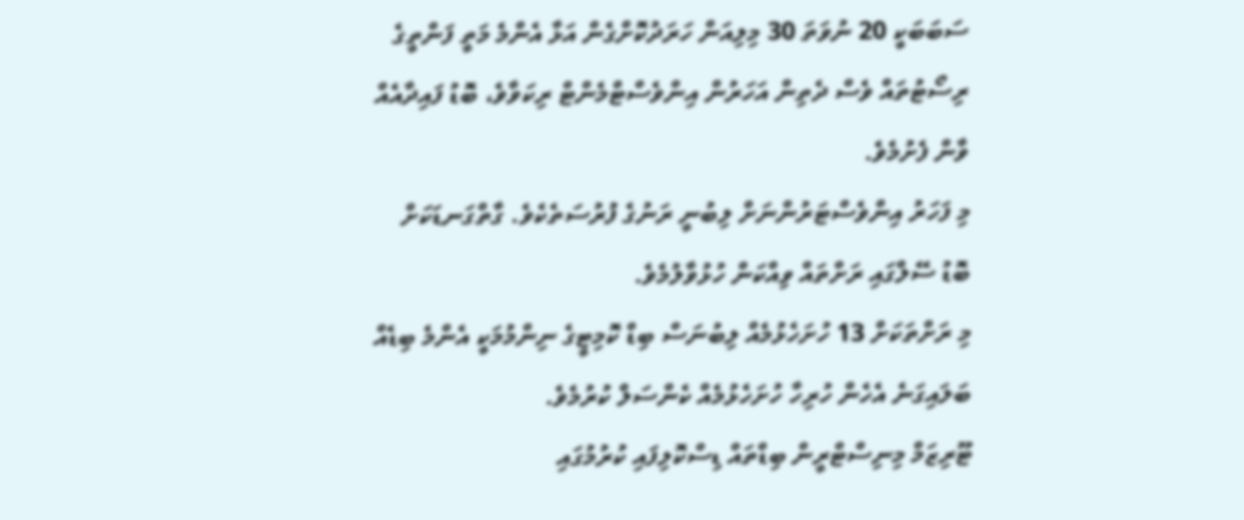ސަބަބަކީ 20 ނުވަތަ 30 މިލިއަން ހަރަދުކޮށްގެން އަޅާ އެންމެ މަތީ ފަންތީގެ ރިސޯޓުތައް ވެސް ދެތިން އަހަރުން އިންވެސްޓްމެންޓް ރިކަވާވެ، ބޮޑު ފައިދާއެއް ވާން ފެށުމެވެ.
މި ފަހަރު އިންވެސްޓަރުންނަށް ލިބުނީ ރަނުގެ ފުރުސަތެކެވެ. ގާތްގަނޑަކަށް ބޮޑު ސޭލްގައި ރަށްތައް ވިއްކަން ހުޅުވާލުމެވެ.
މި ރަށްތަކަށް 13 ހުށަހެޅުމެއް ލިބުނަސް ބިޑް ކޮމިޓީގެ ނިންމުމަކީ އެންމެ ބިޑެއް ބަލައިގަނެ އެހެން ހުރިހާ ހުށަހެޅުމެއް ކެންސަލް ކުރުމެވެ.
ޓޫރިޒަމް މިނިސްޓްރީން ބިޑްތައް ޑިސްކޮލިފައި ކުރުމުގައި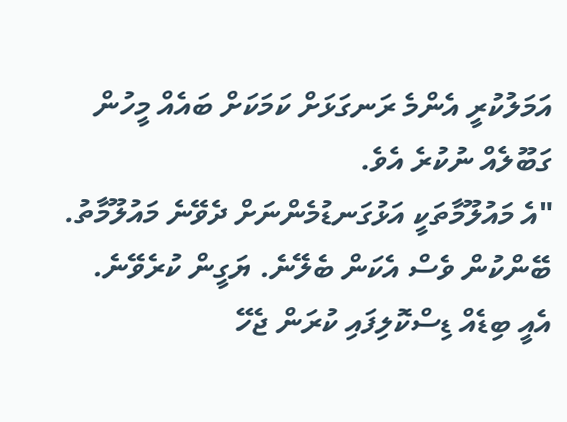އަމަލުކުރީ އެންމެ ރަނގަޅަށް ކަމަކަށް ބައެއް މީހުން ގަބޫލެއް ނުކުރެ އެވެ.
"އެ މައުލޫމާތަކީ އަޅުގަނޑުމެންނަށް ދެވޭނެ މައުލޫމާތު. ބޭންކުން ވެސް އެކަން ބެލޭނެ. ޔަގީން ކުރެވޭނެ. އެއީ ބިޑެއް ޑިސްކޮލިފައި ކުރަން ޖެހޭ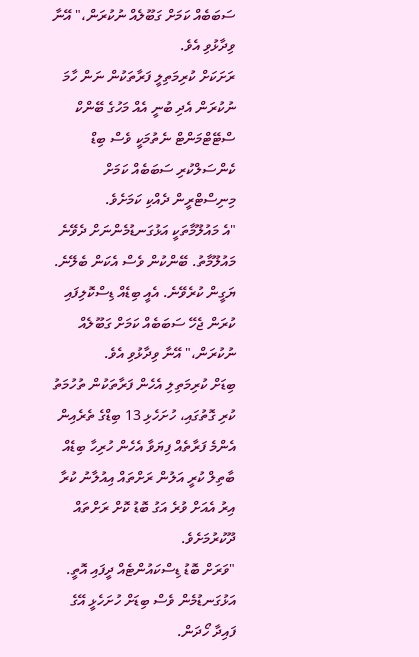ސަބަބެއް ކަމަށް ގަބޫލެއް ނުކުރަން،" އޭނާ ވިދާޅުވި އެވެ.
ރަށަކަށް ކުރިމަތިލީ ފަރާތަކުން ނަން ހާމަ ނުކުރަން އެދި ބުނީ އެއް މަހުގެ ބޭންކް ސްޓޭޓްމަންޓް ނެތުމަކީ ވެސް ބިޑް ކެންސަލްކުރި ސަބަބެއް ކަމަށް މިނިސްޓްރީން ދެއްކި ކަމަށެވެ.
"އެ މައުލޫމާތަކީ އަޅުގަނޑުމެންނަށް ދެވޭނެ މައުލޫމާތު. ބޭންކުން ވެސް އެކަން ބެލޭނެ. ޔަގީން ކުރެވޭނެ. އެއީ ބިޑެއް ޑިސްކޮލިފައި ކުރަން ޖެހޭ ސަބަބެއް ކަމަށް ގަބޫލެއް ނުކުރަން،" އޭނާ ވިދާޅުވި އެވެ.
ބިޑަށް ކުރިމަތިލި އެހެން ފަރާތަކުން ތުހުމަތު ކުރި ގޮތުގައި، ހުށަހެޅި 13 ބިޑްގެ ތެރެއިން އެންމެ ފަރާތެއް ފިޔަވާ އެހެން ހުރިހާ ބިޑެއް ބާތިލް ކުރީ އަލުން ރަށްތައް އިއުލާނު ކުރާ އިރު އެއަށް ވުރެ އަގު ބޮޑު ކޮށް ރަށްތައް ދޫކުރުމަށެވެ.
"ވަރަށް ބޮޑު ޑިސްކައުންޓެއް ދީފައި އޮތީ. އަޅުގަނޑުމެން ވެސް ބިޑަށް ހުށަހެޅީ އޭގެ ފައިދާ ހޯދަން.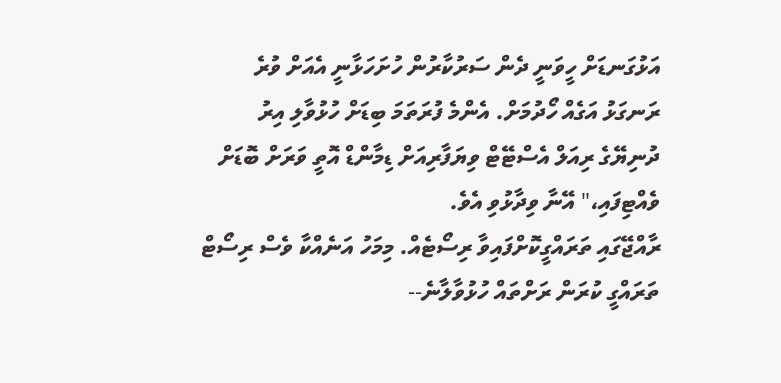އަޅުގަނޑަށް ހީވަނީ ދެން ސަރުކާރުން ހުށަހަޅާނީ އެއަށް ވުރެ ރަނގަޅު އަގެއް ހޯދުމަށް. އެންމެ ފުރަތަމަ ބިޑަށް ހުޅުވާލި އިރު ދުނިޔޭގެ ރިއަލް އެސްޓޭޓް ވިޔަފާރިއަށް ޑިމާންޑް އޮތީ ވަރަށް ބޮޑަށް ވެއްޓިފައި،" އޭނާ ވިދާޅުވި އެވެ.
ރާއްޖޭގައި ތަރައްގީކޮށްފައިވާ ރިސޯޓެއް. މިމަހު އަނެއްކާ ވެސް ރިސޯޓް ތަރައްގީ ކުރަން ރަށްތައް ހުޅުވާލާނެ--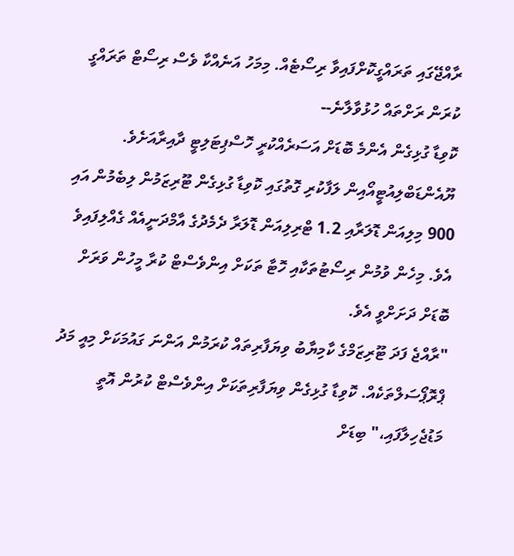ރާއްޖޭގައި ތަރައްގީކޮށްފައިވާ ރިސޯޓެއް. މިމަހު އަނެއްކާ ވެސް ރިސޯޓް ތަރައްގީ ކުރަން ރަށްތައް ހުޅުވާލާނެ--
ކޮވިޑާ ގުޅިގެން އެންމެ ބޮޑަށް އަސަރެއްކުރީ ހޮސްޕިޓަލިޓީ ދާއިރާއަށެވެ.
ޔޫއެންޑަބްލިއުޓީއޯއިން ލަފާކުރި ގޮތުގައި ކޮވިޑާ ގުޅިގެން ޓޫރިޒަމުން ލިބެމުން އައި 900 މިލިއަން ޑޮލަރާއި 1.2 ޓްރިލިއަން ޑޮލަރާ ދެމެދުގެ އާމްދަނީއެއް ގެއްލިފައިވެ އެވެ. މިހެން ވުމުން ރިސޯޓުތަކާއި ހޮޓާ ތަކަށް އިންވެސްޓް ކުރާ މީހުން ވަރަށް ބޮޑަށް ދަށަށްވީ އެވެ.
"ރާއްޖެ ފަދަ ޓޫރިޒަމްގެ ކާމިޔާބު ވިޔަފާރިތައް ކުރަމުން އަންނަ ގައުމަކަށް މިއީ މަދު ޕްރޮޕޯސަލްތަކެއް. ކޮވިޑާ ގުޅިގެން ވިޔަފާރިތަކަށް އިންވެސްޓް ކުރުން އޮތީ މަޑުޖެހިލާފައި،" ބިޑަށް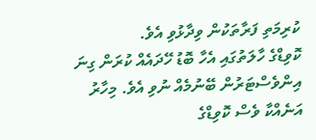ކުރިމަތި ފަރާތަކުން ވިދާޅުވި އެވެ.
ކޮވިޑްގެ ހާލަތުގައި އެހާ ބޮޑު ހޭދައެއް ކުރަން ގިނަ އިންވެސްޓަރުން ބޭނުމެއް ނުވި އެވެ. މިހާރު އަނެއްކާ ވެސް ކޮވިޑްގެ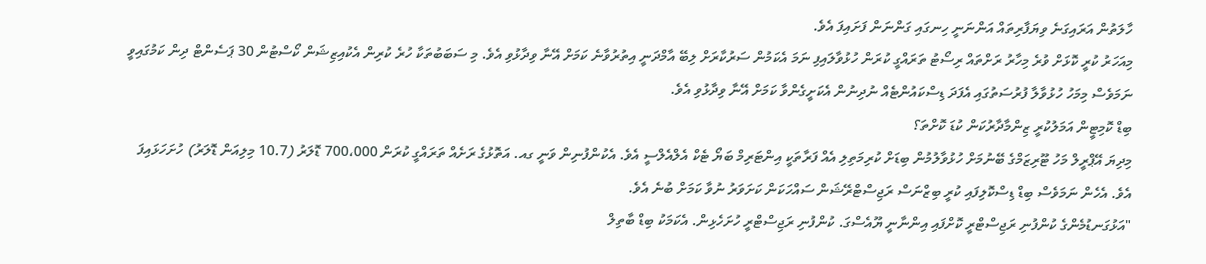ހާލަތުން އަރައިގަނެ ވިޔަފާރިތައް އަންނަނީ ހިނގައި ގަންނަން ފަށައިފަ އެވެ.
މިއަހަރު ކުރީ ކޮޅަށް ވުރެ މިހާރު ރަށްތައް ރިސޯޓު ތަރައްގީ ކުރަން ހުޅުވާލައިފި ނަމަ އެކަމުން ސަރުކާރަށް ލިބޭ އާމްދަނީ އިތުރުވާނެ ކަމަށް އޭނާ ވިދާޅުވި އެވެ. މި ސަބަބުތަކާ ހުރެ ކުރިން އެކުއިޒިޝަން ކޯސްޓުން 30 ޕަސެންޓް ދިން ކަމުގައިވީ ނަމަވެސް މިމަހު ހުޅުވާލާ ފުރުސަތުގައި އެފަދަ ޑިސްކައުންޓެއް ނުދިނުން އެކަށީގެންވާ ކަމަށް އޭނާ ވިދާޅުވި އެވެ.
ބިޑް ކޮމިޓީން އަމަލުކުރީ ޒިންމާދާރުކަން ކުޑަ ކޮށްތަ؟
މިދިޔަ އޭޕްރީލް މަހު ޓޫރިޒަމްގެ ބޭނުމަށް ހުޅުވާލުމުން ބިޑަށް ކުރިމަތިލި އެއް ފަރާތަކީ އިންޓަރިމް ބަޔޯ ޓެކް އެލްއެލްސީ އެވެ. އެކުންފުނިން ވަނީ ގއ. އަތޮޅުގެ ރަށެއް ތަރައްގީ ކުރަން 700،000 ޑޮލަރު (10.7 މިލިއަން ޑޮލަރު) ހުށަހަޅައިފަ އެވެ. އެހެން ނަމަވެސް ބިޑް ޑިސްކޮލިފައި ކުރީ ބިޒްނަސް ރަޖިސްޓްރޭޝަން ސައްހަކަން ކަށަވަރު ނުވާ ކަމަށް ބުނެ އެވެ.
"އަޅުގަނޑުމެންގެ ކުންފުނި ރަޖިސްޓްރީ ކޮށްފައި އިންނާނީ ޔޫއެސްގަ. ކުންފުނި ރަޖިސްޓްރީ ހުށަހެޅިން. އެކަމަކު ބިޑް ބާތިލް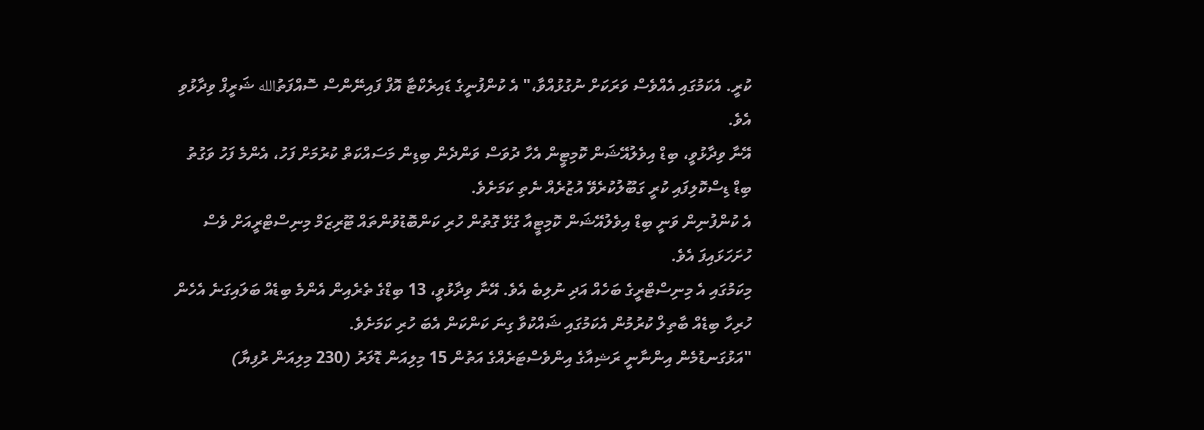ކުރީ. އެކަމުގައި އެއްވެސް ވަރަކަށް ނުގުޅުއްވާ،" އެ ކުންފުނީގެ ޑައިރެކްޓާ އޮފް ފައިނޭންސް ސޮއްފަތުالله ޝަރީފް ވިދާޅުވި އެވެ.
އޭނާ ވިދާޅުވީ، ބިޑް އިވެލުއޭޝަން ކޮމިޓީން އެހާ ދުވަސް ވަންދެން ބިޑިން މަސައްކަތް ކުރުމަށް ފަހު، އެންމެ ފަހު ވަގުތު ބިޑް ޑިސްކޮލިފައި ކުރީ ގަބޫލުކުރެވޭ އުޒުރެއް ނެތި ކަމަށެވެ.
އެ ކުންފުނިން ވަނީ ބިޑް އިވެލުއޭޝަން ކޮމިޓީއާ ގުޅޭ ގޮތުން ހުރި ކަންބޮޑުވުންތައް ޓޫރިޒަމް މިނިސްޓްރީއަށް ވެސް ހުށަހަޅައިފަ އެވެ.
މިކަމުގައި އެ މިނިސްޓްރީގެ ބަހެއް އަދި ނުލިބެ އެވެ. އޭނާ ވިދާޅުވީ، 13 ބިޑްގެ ތެރެއިން އެންމެ ބިޑެއް ބަލައިގަނެ އެހެން ހުރިހާ ބިޑެއް ބާތިލް ކުރުމުން އެކަމުގައި ޝައްކުވާ ގިނަ ކަންކަން އެބަ ހުރި ކަމަށެވެ.
"އަޅުގަނޑުމެން އިންނާނީ ރަޝިއާގެ އިންވެސްޓަރެއްގެ އަތުން 15 މިލިއަން ޑޮލަރު (230 މިލިއަން ރުފިޔާ)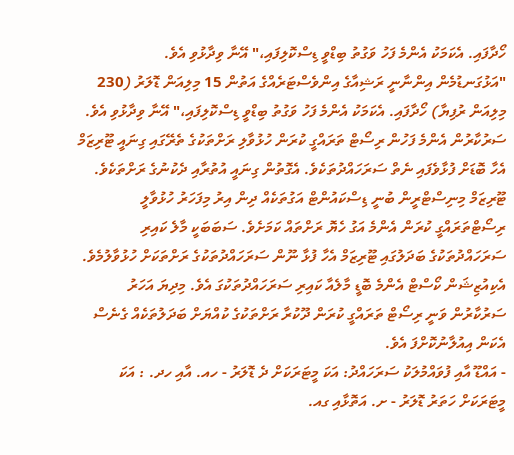ހޯދާފައި. އެކަމަކު އެންމެ ފަހު ވަގުތު ބިޑްވީ ޑިސްކޮލިފައި،" އޭނާ ވިދާޅުވި އެވެ.
"އަޅުގަނޑުމެން އިންނާނީ ރަޝިއާގެ އިންވެސްޓަރެއްގެ އަތުން 15 މިލިއަން ޑޮލަރު (230 މިލިއަން ރުފިޔާ) ހޯދާފައި. އެކަމަކު އެންމެ ފަހު ވަގުތު ބިޑްވީ ޑިސްކޮލިފައި،" އޭނާ ވިދާޅުވި އެވެ.
ސަރުކާރުން އެންމެ ފަހުން ރިސޯޓް ތަރައްގީ ކުރަން ހުޅުވާލި ރަށްތަކުގެ ތެރޭގައި ގިނައީ ޓޫރިޒަމް އެހާ ބޮޑަށް ފުޅާވެފައި ނެތް ސަރަހައްދުތަކެވެ. އެގޮތުން ގިނައީ އުތުރާއި ދެކުނުގެ ރަށްތަކެވެ.
ޓޫރިޒަމް މިނިސްޓްރީން ބުނީ ޑިސްކައުންޓް އަގުތަކެއް ދިން އިރު މިފަހަރު ހުޅުވާލީ ރިސޯޓްތަރައްގީ ކުރަން އެންމެ އަގު ހެޔޮ ރަށްތައް ކަމަށެވެ. ސަބަބަކީ މާލެ ކައިރި ސަރަހައްދުތަކުގެ ބަދަލުގައި ޓޫރިޒަމް އެހާ ފުޅާ ނޫން ސަރަހައްދުތަކުގެ ރަށްތަކަށް ހުޅުވާލުމެވެ. އެކިއުޒިޝަން ކޯސްޓް އެންމެ ބޮޑީ މާލެއާ ކައިރި ސަރަހައްދުތަކުގަ އެވެ. މިދިޔަ އަހަރު ސަރުކާރުން ވަނީ ރިސޯޓް ތަރައްގީ ކުރަން ދޫކުރާ ރަށްތަކުގެ ކުއްޔަށް ބަދަލުތަކެއް ގެނެސް އެކަން އިއުލާނުކޮށްފަ އެވެ.
- އައްޑޫ އާއި ފުވައްމުލަކު ސަރަހައްދު: އަކަ މީޓަރަކަށް ދެ ޑޮލަރު - ހއ. އާއި ހދ. : އަކަ މީޓަރަކަށް ހަތަރު ޑޮލަރު - ށ. އަތޮޅާއި ގއ.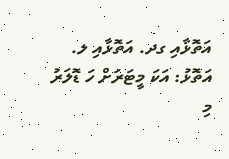އަތޮޅާއި ގދ. އަތޮޅާއި ލ. އަތޮޅު: އަކަ މީޓަރަށް ހަ ޑޮލަރު
މި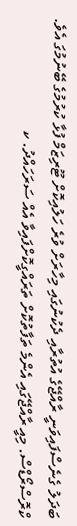ބަދަލު ގެނެސްފައިވަނީ ރާއްޖޭގެ އުތުރާއި ދެކުނުގައި މިހާރަށް ވުރެ ހަލުއިކޮށް ޓޫރިޒަމް ފުޅާ ކުރުމުގެ ބޭނުމުގަ އެވެ.
ކްރޮސްރޯޑްސް. މިއީ ރާއްޖޭގައި އެންމެ ތަފާތުކޮށް ތަރައްގީކޮށްފައިވާ އެއް ސަރަހައްދު. ކ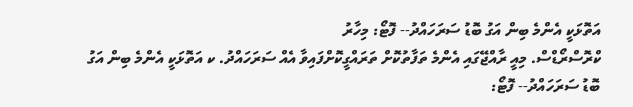އަތޮޅަކީ އެންމެ ބިން އަގު ބޮޑު ސަރަހައްދު-- ފޮޓޯ: މިހާރު
ކްރޮސްރޯޑްސް. މިއީ ރާއްޖޭގައި އެންމެ ތަފާތުކޮށް ތަރައްގީކޮށްފައިވާ އެއް ސަރަހައްދު. ކ އަތޮޅަކީ އެންމެ ބިން އަގު ބޮޑު ސަރަހައްދު-- ފޮޓޯ: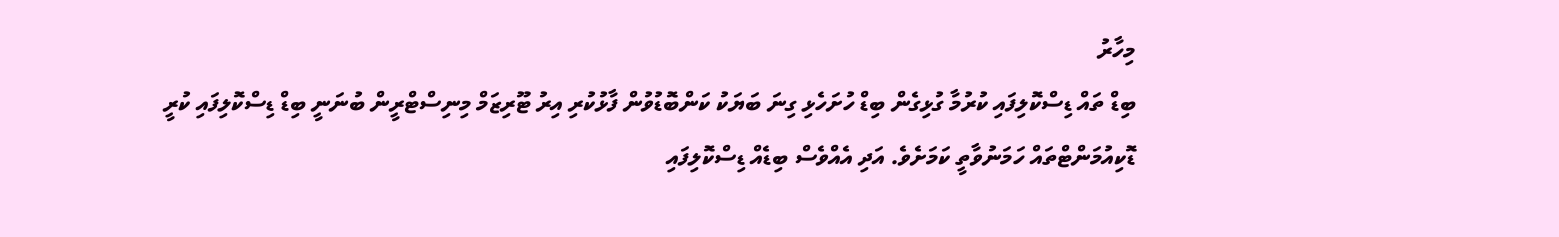މިހާރު
ބިޑް ތައް ޑިސްކޮލިފައި ކުރުމާ ގުޅިގެން ބިޑް ހުށަހެޅި ގިނަ ބަޔަކު ކަންބޮޑުވުން ފާޅުކުރި އިރު ޓޫރިޒަމް މިނިސްޓްރީން ބުނަނީ ބިޑް ޑިސްކޮލިފައި ކުރީ ޑޮކިއުމަންޓްތައް ހަމަނުވާތީ ކަމަށެވެ. އަދި އެއްވެސް ބިޑެއް ޑިސްކޮލިފައި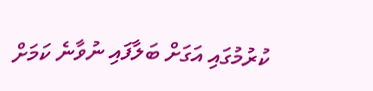ކުރުމުގައި އަގަށް ބަލާފައި ނުވާނެ ކަމަށް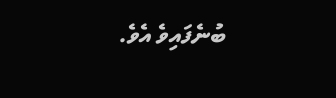ބުނެފައިވެ އެވެ.